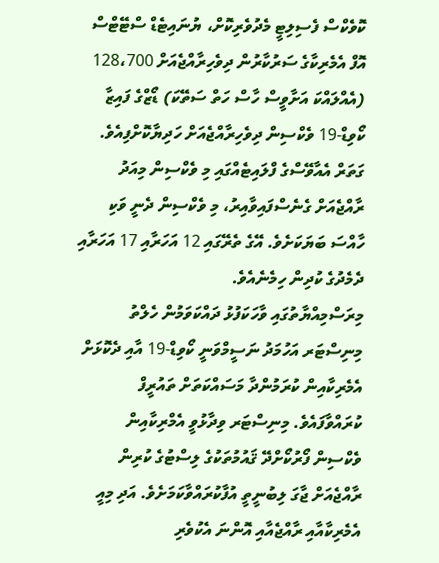ކޮވެކްސް ފެސިލިޓީ މެދުވެރިކޮށް، ޔުނައިޓެޑް ސްޓޭޓްސް އޮފް އެމެރިކާގެ ސަރުކާރުން ދިވެހިރާއްޖެއަށް 128،700 (އެއްލައްކަ އަށާވީސް ހާސް ހަތް ސަތޭކަ) ޑޯޒްގެ ފައިޒާ ކޯވިޑް-19 ވެކްސިން ދިވެހިރާއްޖެއަށް ހަދިޔާކޮށްފިއެވެ.
ގަތަރް އެއާވޭސްގެ ފްލައިޓެއްގައި މި ވެކްސިން މިއަދު ރާއްޖެއަށް ގެނެސްފައިވާއިރު، މި ވެކްސިން ދެނީ ވަކި ހާއްސަ ބަޔަކަށެވެ. އޭގެ ތެރޭގައި 12 އަހަރާއި 17 އަހަރާއި ދެމެދުގެ ކުދިން ހިމެނެއެވެ.
މިރަސްމިއްޔާތުގައި ވާހަކަފުޅު ދައްކަވަމުން ހެލްތު މިނިސްޓަރ އަހުމަދު ނަސީމްވަނީ ކޯވިޑް-19 އާއި ދެކޮޅަށް އެމެރިކާއިން ކުރަމުންދާ މަސައްކަތަށް ތައުރީފް ކުރައްވާފައެވެ. މިނިސްޓަރ ވިދާޅުވީ އެމްރިކާއިން ވެކްސިން ފޯރުކޯށްދޭ ޤައުމުތަކުގެ ލިސްޓުގެ ކުރިން ރާއްޖެއަށް ޖާގަ ލިބުނީތީ އުފާކުރައްވާކަމަށެވެ. އަދި މިއީ އެމެރިކާއާއި ރާއްޖެއާއި އޮންނަ އެކުވެރި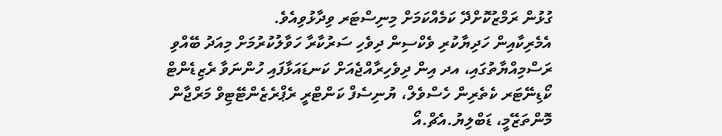ގުޅުން ރަމްޒުކޮށްދޭ ކަމެއްކަމަށް މިނިސްޓަރ ވިދާޅުވިއެވެ.
އެމެރިކާއިން ހަދިޔާކުރި ވެކްސިން ދިވެހި ސަރުކާރާ ހަވާލުކުރުމަށް މިއަދު ބޭއްވި ރަސްމިއްޔާތުގައި، އދ އިން ދިވެހިރާއްޖެއަށް ކަނޑައަޅާފައި ހުންނަވާ ރެޒިޑެންޓް ކޯޑިނޭޓަރ ކެތެރިން ހެސްވެލް، ޔުނިސެފް ކަންޓްރީ ރެޕްރެޒެންޓޭޓިވް މަރްޖާން މޮންތަޒޭމީ، ޑަބްލިޔު.އެޗް.އޯ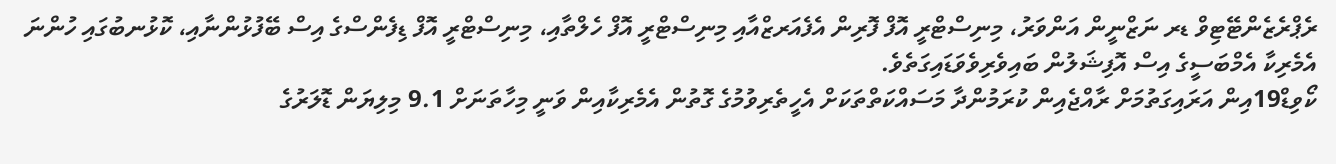ރެޕްރެޒެންޓޭޓިވް ޑރ ނަޒްނީން އަންވަރު، މިނިސްޓްރީ އޮފް ފޮރިން އެފެއަރޒްއާއި މިނިސްޓްރީ އޮފް ހެލްތާއި، މިނިސްޓްރީ އޮފް ޑިފެންސްގެ އިސް ބޭފުޅުންނާއި، ކޮޅުނބުގައި ހުންނަ އެމެރިކާ އެމްބަސީގެ އިސް އޮފިޝަލުން ބައިވެރިވެވަޑައިގަތެވެ.
ކޯވިޑް19އިން އަރައިގަތުމަށް ރާއްޖެއިން ކުރަމުންދާ މަސައްކަތްތަކަށް އެހީތެރިވުމުގެ ގޮތުން އެމެރިކާއިން ވަނީ މިހާތަނަށް 9.1 މިލިޔަން ޑޮލަރުގެ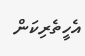އެހީތެރިކަން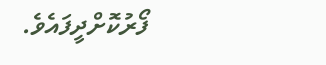ފޯރުކޮށްދީފައެވެ.